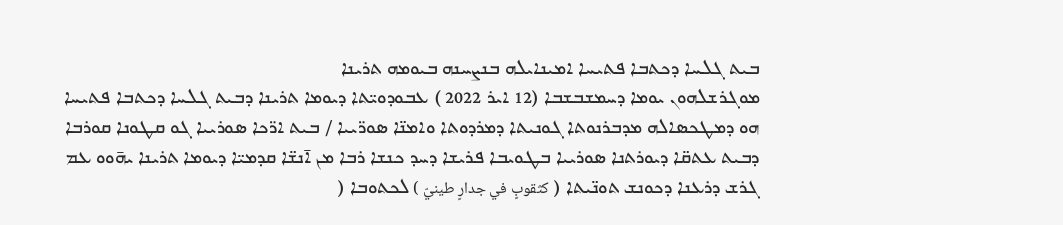ܒܝܬ ܓܠܚܐ ܕܟܬܒܐ ܦܬܝܚܐ ܐܡܝܢܐܝܠܗ ܒܢܨܚܢܗ ܒܝܘܡܗ ܬܪܝܢܐ
ܡܘܓܪܫܠܗܘܢ ܝܘܡܐ ܕܚܡܫܒܫܒܐ (12 ܐܝܪ 2022 ) ܥܒܘܕܘܝ̈ܬܐ ܕܝܘܡܐ ܬܪܝܢܐ ܕܒܝܬ ܓܠܚܐ ܕܟܬܒܐ ܦܬܝܚܐ ܗܘ ܕܡܛܟܣܐܠܗ ܡܕܒܪܢܘܬܐ ܓܘܢܝܬܐ ܕܡܪܕܘܬܐ ܘܐܡܢ̈ܐ ܣܘܪ̈ܝܝܐ / ܒܝܬ ܐܪ̈ܟܐ ܣܘܪܝܝܐ ܓܘ ܩܛܘܢܐ ܩܘܪܒܐ ܕܒܝܬ ܥܬܩ̈ܐ ܕܝܘܪܬܢܐ ܣܘܪܝܝܐ ܒܛܘܝܒܐ ܦܪܝܫܐ ܕܚܕ ܟܢܫܐ ܪܒܐ ܡܢ ܐ̄ܢܫ̈ܐ ܩܕܡܝ̈ܐ ܕܝܘܡܐ ܬܪܝܢܐ ܝܗ̄ܘܘ ܥܡ ܓܪܫ ܕܪܥܢܐ ܕܟܘܢܫ ܬܘܢ̈ܝܬܐ ( كثقوبٍ في جدارٍ طينيّ ) ܠܟܬܘܒܐ (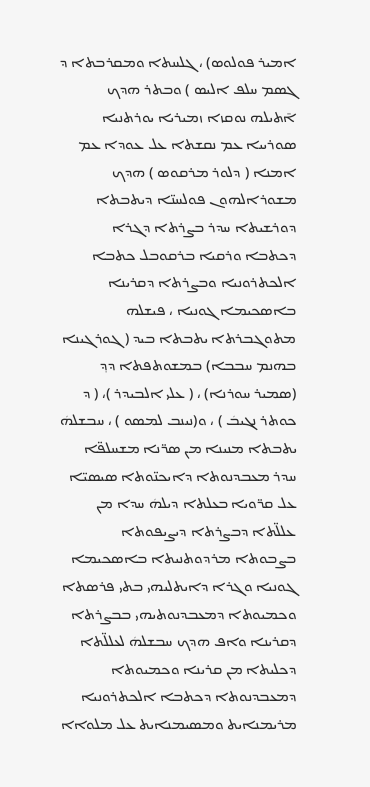ܐܡܝܪ ܦܘܠܘܣ) ، ܓܠܚܬܐ ܘܡܩܪܒܬܐ ܕ ܓܣܡ ܚܠܦ ܐܠܝܣ ) ܘܒܬܪ ܗܕܟ ܐ̄ܬܝܠܗ ܢܘܩܙܐ ܙܡܝܪܝܐ ܝܘܪܬܢܝܐ ܣܘܪܝܝܐ ܥܡ ܢܩܫܬܐ ܥܠ ܥܘܕܐ ܥܡ ܐܡܢܐ ( ܕܠܘܪ ܡܪܩܘܣ ) ܗܕܟ ܡܫܘܪܐܠܗܘܢ ܦܘܠܚܢ̈ܐ ܕܝܬܒܬܐ ܕܘܪܫܝܬܐ ܚܕܪ ܒܨܪܬܐ ܕܓܪܐ ܕܟܬܒܐ ܘܪܩܝܐ ܒܪܩܘܒܠ ܟܬܒܐ ܐܠܟܬܪܘܢܝܐ ܘܒܨܪܬܐ ܕܩܪܝܢܐ ܒܐܣܟܝܡܐ ܓܘܢܝܐ ، ܦܝܫܠܗ ܡܬܘܓܒܪܬܐ ܝܬܒܬܐ ܒܝܕ ( ܓܘܪܓܝܢܐ ܒܗܢܡ ܚܒܒܐ) ܒܡܫܘܬܦܬܐ ܕܕ݂ (ܣܡܝܪ ܚܘܪܢܐ) ، ( ܥܠܝ ܐܠܒܝܕܪ )، ( ܕ ܟܘܬܪ ܢܓܝܒܿ ) ، ܘ(ܢܝܢܒ ܠܡܣܘ ) ، ܚܒܫܠܗܿ ܝܬܒܬܐ ܡܢܝܢܐ ܡܢ ܣܪ̈ܢܐ ܡܫܚܠܦ̈ܐ ܚܕܪ ܡܥܒܕܢܘܬܐ ܕܐܝܟܢ̈ܘܬܐ ܣܝܣܝ̈ܐ ܥܠ ܩܪ̈ܘܝܐ ܒܥܠܬܐ ܕܝܠܗܿ ܚܕܐ ܡܢ ܥܠܠ̈ܬܐ ܕܒܨܪܬܐ ܕܝܨܝܦܘܬܐ ܒܨܒܘܬܐ ܡܪܕܘܬܢܝܬܐ ܒܐܣܟܝܡܐ ܓܘܢܝܐ ܘܓܪܐ ܕܐܝܬܠܝܗܝ ܒܬܝ ܦܪܣܬܐ ܘܟܡܝܘܬܐ ܕܡܥܒܕܢܘܬܝܗܝ ܒܒܨܪܬܐ ܕܩܪܝܢܐ ܘܐܦ ܗܕܟ ܚܒܫܠܗܿ ܠܥܠܠ̈ܬܐ ܕܟܠܝܬܐ ܡܢ ܩܪܝܢܐ ܘܟܡܝܘܬܐ ܕܡܥܒܕܢܘܬܐ ܕܟܬܒܐ ܐܠܟܬܪܘܢܝܐ ܡܪܝܡܢܐܝܬ ܘܡܣܝܡܢܐܝܬ ܥܠ ܡܠܘܐܐ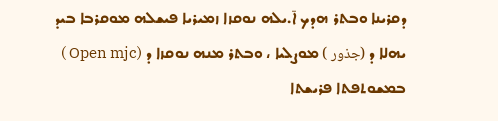ܕܩܪܝܢܐ ܘܒܬܪ ܗܕܟ ܐ̄.ܝܠܗ ܢܘܩܙܐ ܙܡܝܪܝܐ ܦܝܫܠܗ ܡܘܩܪܒܐ ܒܝܕ ܝܗܠܐ ܕ (جذور ) ܡܘܨܠܝܐ ، ܘܒܬܪ ܡܢܗ ܢܘܩܙܐ ܕ (Open mjc ) ܒܡܫܘܬܦܬܐ ܦܪܝܫܬܐ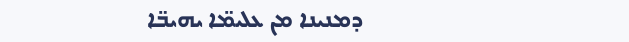ܕܡܢܝܢܐ ܡܢ ܥܠܝܡ̈ܐ ܝܗܝܒ̈ܐ